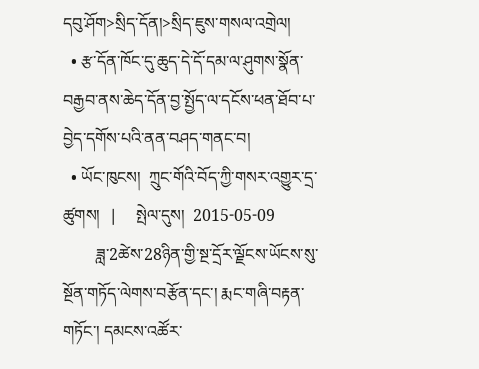དབུ་ཤོག>སྲིད་དོན།>སྲིད་ཇུས་གསལ་འགྲེལ།
  • རྩ་དོན་ཁོང་དུ་ཆུད་དེ་དོ་དམ་ལ་ཤུགས་སྣོན་བརྒྱབ་ནས་ཆེད་དོན་བྱ་སྤྱོད་ལ་དངོས་ཕན་ཐོབ་པ་བྱེད་དགོས་པའི་ནན་བཤད་གནང་བ།
  • ཡོང་ཁུངས།  ཀྲུང་གོའི་བོད་ཀྱི་གསར་འགྱུར་དྲ་ཚུགས།   |     སྤེལ་དུས།  2015-05-09
        ཟླ་2ཚེས་28ཉིན་གྱི་སྔ་དྲོར་ལྗོངས་ཡོངས་སུ་སྔོན་གཏོད་ལེགས་བརྩོན་དང་། རྨང་གཞི་བརྟན་གཏོང་། དམངས་འཚོར་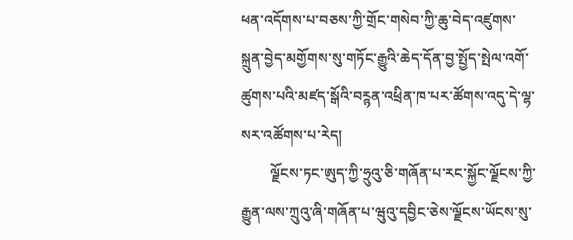ཕན་འདོགས་པ་བཅས་ཀྱི་གྲོང་གསེབ་ཀྱི་ཆུ་བེད་འཛུགས་སྐྲུན་བྱེད་མགྱོགས་སུ་གཏོང་རྒྱུའི་ཆེད་དོན་བྱ་སྤྱོད་སྤེལ་འགོ་ཚུགས་པའི་མཛད་སྒོའི་བཪྙན་འཕྲིན་ཁ་པར་ཚོགས་འདུ་དེ་ལྷ་སར་འཚོགས་པ་རེད།
        ལྗོངས་ཏང་ཨུད་ཀྱི་ཧྲུའུ་ཅི་གཞོན་པ་རང་སྐྱོང་ལྗོངས་ཀྱི་རྒྱུན་ལས་ཀྲུའུ་ཞི་གཞོན་པ་ཝུའུ་དབྱིང་ཅེས་ལྗོངས་ཡོངས་སུ་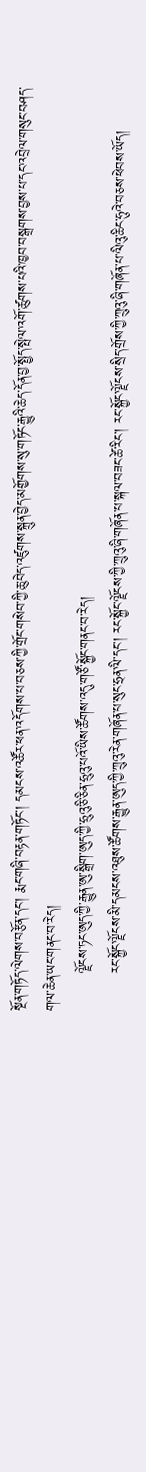སྔོན་གཏོད་ལེགས་བརྩོན་དང་། རྨང་གཞི་བརྟན་གཏོང་། དམངས་འཚོར་ཕན་འདོགས་པ་བཅས་ཀྱི་གྲོང་གསེབ་ཀྱི་ཆུ་བེད་འཛུགས་སྐྲུན་བྱེད་མགྱོགས་སུ་གཏོང་རྒྱུའི་ཆེད་དོན་བྱ་སྤྱོད་སྤེལ་འགོ་ཚུགས་པའི་ཁྱབ་བསྒྲགས་བྱས་པ་དང་འབྲེལ་གསུང་བཤད་གལ་ཆེན་ཡང་གནང་བ་རེད།
        ལྗོངས་ཏང་ཨུད་ཀྱི་རྒྱུན་ཨུ་སྒྲིག་ཨུད་ཀྱི་ཧྲུའུ་ཅི་ཅིན་ཧྲུའུ་པའོ་ཡིས་ཚོགས་འདུ་གཙོ་སྐྱོང་གནང་བ་རེད།
        རང་སྐྱོང་ལྗོངས་མི་དམངས་འཐུས་ཚོགས་རྒྱུན་ཨུད་ཀྱི་ཀྲུའུ་རེན་གཞོན་པ་སུང་ཧྲན་ལི་དང་། རང་སྐྱོང་ལྗོངས་ཀྱི་ཀྲུའུ་ཞི་གཞོན་པ་སྐལ་བཟང་ཚེ་རིང་། རང་སྐྱོང་ལྗོངས་སྲིད་གྲོས་ཀྱི་ཀྲུའུ་ཞི་གཞོན་པ་ལིའུ་ཆིང་ཧུའེ་བཅས་ཕེབས་ཡོད།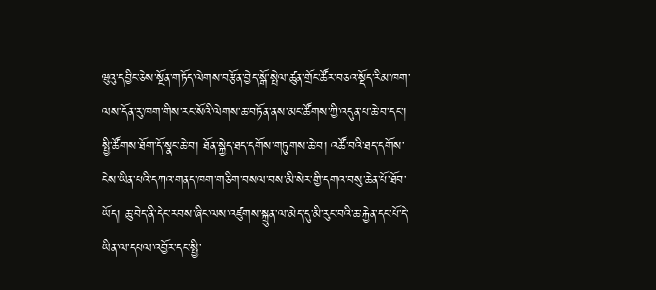ཝུའུ་དབྱིང་ཅེས་སྔོན་གཏོད་ལེགས་བརྩོན་བྱེད་སྒོ་སྤེལ་ཚུན་གྲོང་ཚོར་བཅའ་སྡོད་རིམ་ཁག་ལས་དོན་རུ་ཁག་གིས་རང་སོའི་ལེགས་ཆ་བཏོན་ནས་མང་ཚོགས་ཀྱི་འདུན་པ་ཆེ་བ་དང་། སྤྱི་ཚོགས་ཐོག་དོ་སྣང་ཆེ་བ། ཐོན་སྐྱེད་ཐད་དགོས་གཏུགས་ཆེ་བ། འཚོ་བའི་ཐད་དགོས་ངེས་ཡིན་པའི་དཀའ་གནད་ཁག་གཅིག་བསལ་བས་མི་སེར་གྱི་དགའ་བསུ་ཆེན་པོ་ཐོབ་ཡོད། ཆུ་བེད་ནི་དེང་རབས་ཞིང་ལས་འཛུགས་སྐྲུན་ལ་མེད་དུ་མི་རུང་བའི་ཆ་རྐྱེན་དང་པོ་དེ་ཡིན་ལ་དཔལ་འབྱོར་དང་སྤྱི་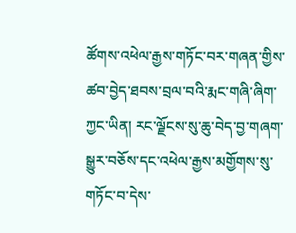ཚོགས་འཕེལ་རྒྱས་གཏོང་བར་གཞན་གྱིས་ཚབ་བྱེད་ཐབས་བྲལ་བའི་རྨང་གཞི་ཞིག་ཀྱང་ཡིན། རང་ལྗོངས་སུ་ཆུ་བེད་བྱ་གཞག་སྒྱུར་བཅོས་དང་འཕེལ་རྒྱས་མགྱོགས་སུ་གཏོང་བ་དེས་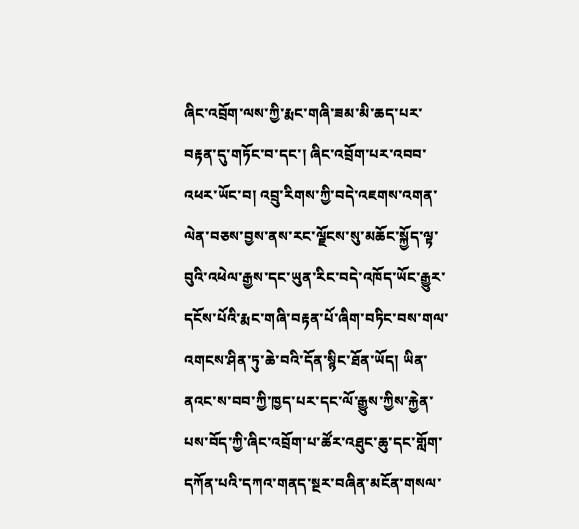ཞིང་འབྲོག་ལས་ཀྱི་རྨང་གཞི་ཟམ་མི་ཆད་པར་བརྟན་དུ་གཏོང་བ་དང་། ཞིང་འབྲོག་པར་འབབ་འཕར་ཡོང་བ། འབྲུ་རིགས་ཀྱི་བདེ་འཇགས་འགན་ལེན་བཅས་བྱས་ནས་རང་ལྗོངས་སུ་མཆོང་སྐྱོད་ལྟ་བུའི་འཕེལ་རྒྱས་དང་ཡུན་རིང་བདེ་འཁོད་ཡོང་རྒྱུར་དངོས་པོའི་རྨང་གཞི་བརྟན་པོ་ཞིག་བཏིང་བས་གལ་འགངས་ཤིན་ཏུ་ཆེ་བའི་དོན་སྙིང་ཐོན་ཡོད། ཡིན་ནའང་ས་བབ་ཀྱི་ཁྱད་པར་དང་ལོ་རྒྱུས་ཀྱིས་རྐྱེན་པས་བོད་ཀྱི་ཞིང་འབྲོག་པ་ཚོར་འཐུང་ཆུ་དང་གློག་དཀོན་པའི་དཀའ་གནད་སྔར་བཞིན་མངོན་གསལ་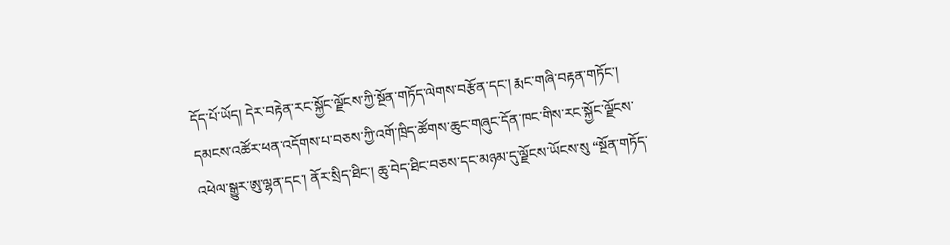དོད་པོ་ཡོད། དེར་བརྟེན་རང་སྐྱོང་ལྗོངས་ཀྱི་སྔོན་གཏོད་ལེགས་བརྩོན་དང་། རྨང་གཞི་བརྟན་གཏོང་། དམངས་འཚོར་ཕན་འདོགས་པ་བཅས་ཀྱི་འགོ་ཁྲིད་ཚོགས་ཆུང་གཞུང་དོན་ཁང་གིས་རང་སྐྱོང་ལྗོངས་འཕེལ་སྒྱུར་ཨུ་ལྷན་དང་། ནོར་སྲིད་ཐིང་། ཆུ་བེད་ཐིང་བཅས་དང་མཉམ་དུ་ལྗོངས་ཡོངས་སུ “སྔོན་གཏོད་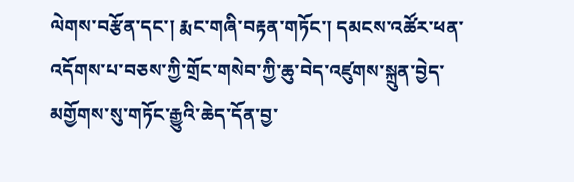ལེགས་བརྩོན་དང་། རྨང་གཞི་བརྟན་གཏོང་། དམངས་འཚོར་ཕན་འདོགས་པ་བཅས་ཀྱི་གྲོང་གསེབ་ཀྱི་ཆུ་བེད་འཛུགས་སྐྲུན་བྱེད་མགྱོགས་སུ་གཏོང་རྒྱུའི་ཆེད་དོན་བྱ་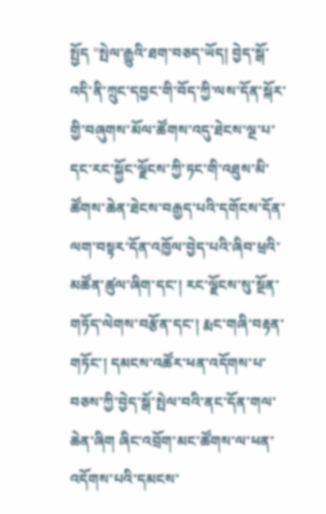སྤྱོད ”སྤེལ་རྒྱུའི་ཐག་བཅད་ཡོད། བྱེད་སྒོ་འདི་ནི་ཀྲུང་དབྱང་གི་བོད་ཀྱི་ལས་དོན་སྐོར་གྱི་བཞུགས་མོལ་ཚོགས་འདུ་ཐེངས་ལྔ་པ་དང་རང་སྐྱོང་ལྗོངས་ཀྱི་ཏང་གི་འཐུས་མི་ཚོགས་ཆེན་ཐེངས་བརྒྱད་པའི་དགོངས་དོན་ལག་བསྟར་དོན་འཁྱོལ་བྱེད་པའི་ཞིབ་ཕྲའི་མཚོན་ཚུལ་ཞིག་དང་། རང་ལྗོངས་སུ་སྔོན་གཏོད་ལེགས་བརྩོན་དང་། རྨང་གཞི་བརྟན་གཏོང་། དམངས་འཚོར་ཕན་འདོགས་པ་བཅས་ཀྱི་བྱེད་སྒོ་སྤེལ་བའི་ནང་དོན་གལ་ཆེན་ཞིག ཞིང་འབྲོག་མང་ཚོགས་ལ་ཕན་འདོགས་པའི་དམངས་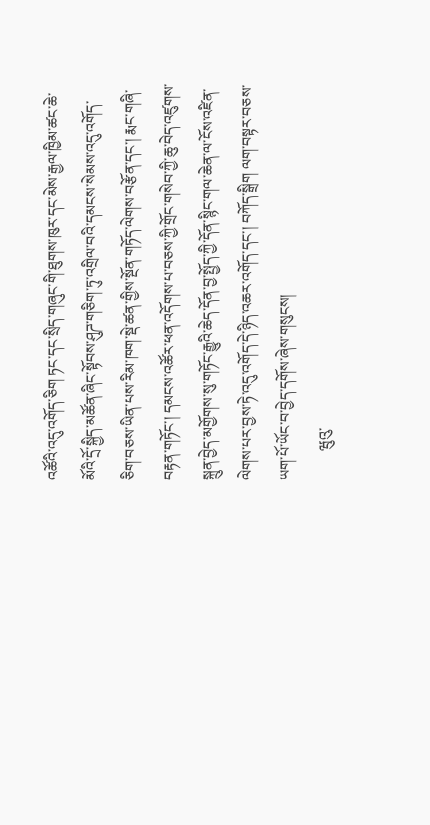འཚོའི་འདུ་འགོད་ཅིག ཏང་དང་སྲིད་གཞུང་གི་ཐུགས་ཁུར་དང་མེས་རྒྱལ་ཁྱིམ་ཚང་ཆེ་མོའི་དྲོ་སྐྱིད་མཚོན་ཞིང་སྟོབས་ཤུཌ་གཅིག་ཏུ་འགྲིལ་བའི་དམངས་སེམས་འདུ་འགོད་ཅིག་བཅས་ཡིན་པས་རིམ་ཁག་སྡེ་ཚན་གྱིས་སྔོན་གཏོད་ལེགས་བརྩོན་དང་། རྨང་གཞི་བརྟན་གཏོང་། དམངས་འཚོར་ཕན་འདོགས་པ་བཅས་ཀྱི་གྲོང་གསེབ་ཀྱི་ཆུ་བེད་འཛུགས་སྐྲུན་བྱེད་མགྱོགས་སུ་གཏོང་རྒྱུའི་ཆེད་དོན་བྱ་སྤྱོད་ཀྱི་དོན་སྙིང་གལ་ཆེན་ལ་ངོས་འཛིན་ལེགས་པར་བྱས་ཏེ་འདུ་འགོད་དེ་ཉིད་འཆར་འགོད་དང་། བཀོད་སྒྲིག ལག་བསྟར་བཅས་ཡག་པོ་ཡོང་བ་བྱེད་དགོས་ཞེས་གསུངས།
        ཝུའུ་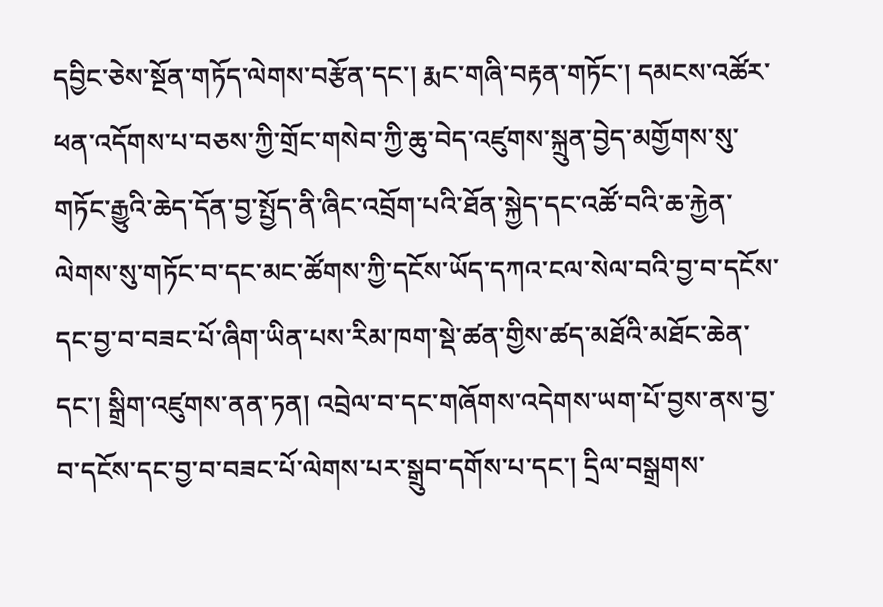དབྱིང་ཅེས་སྔོན་གཏོད་ལེགས་བརྩོན་དང་། རྨང་གཞི་བརྟན་གཏོང་། དམངས་འཚོར་ཕན་འདོགས་པ་བཅས་ཀྱི་གྲོང་གསེབ་ཀྱི་ཆུ་བེད་འཛུགས་སྐྲུན་བྱེད་མགྱོགས་སུ་གཏོང་རྒྱུའི་ཆེད་དོན་བྱ་སྤྱོད་ནི་ཞིང་འབྲོག་པའི་ཐོན་སྐྱེད་དང་འཚོ་བའི་ཆ་རྐྱེན་ལེགས་སུ་གཏོང་བ་དང་མང་ཚོགས་ཀྱི་དངོས་ཡོད་དཀའ་ངལ་སེལ་བའི་བྱ་བ་དངོས་དང་བྱ་བ་བཟང་པོ་ཞིག་ཡིན་པས་རིམ་ཁག་སྡེ་ཚན་གྱིས་ཚད་མཐོའི་མཐོང་ཆེན་དང་། སྒྲིག་འཛུགས་ནན་ཏན། འབྲེལ་བ་དང་གཞོགས་འདེགས་ཡག་པོ་བྱས་ནས་བྱ་བ་དངོས་དང་བྱ་བ་བཟང་པོ་ལེགས་པར་སྒྲུབ་དགོས་པ་དང་། དྲིལ་བསྒྲགས་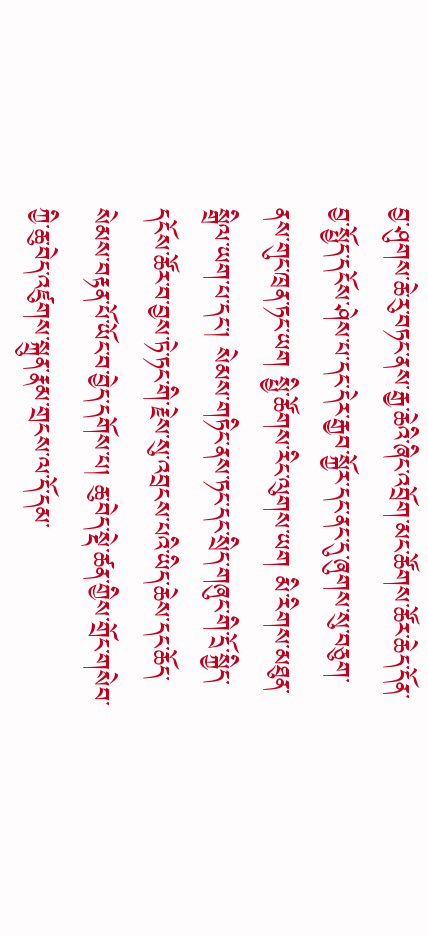བྱ་ཤུགས་ཆེ་རུ་བཏང་ནས་རྒྱ་ཆེའི་ཞིང་འབྲོག་མང་ཚོགས་ཚོར་ཆེད་དོན་བྱ་སྤྱོད་དངོས་ཤེས་པ་དང་དེར་རྒྱབ་སྐྱོར་དང་ནང་དུ་ཞུགས་སུ་བཅུག་ནས་གུང་ཁྲན་ཏང་ཡག སྤྱི་ཚོགས་རིང་ལུགས་ཡག མི་རིགས་མཐུན་སྒྲིལ་ཡག་པ་དང་། སེམས་གཏིང་ནས་ཏང་དང་སྲིད་གཞུང་གི་དྲོ་སྐྱིད་དངོས་ཚོར་བ་བྱས་ཏེ་ཏང་གི་རྗེས་སུ་འབྲངས་པའི་ཡིད་ཆེས་དང་ཆོད་སེམས་བརྟན་པོ་ཡོང་བ་བྱེད་དགོས་པ། ཆུ་བེད་སྡེ་ཚན་གྱིས་གྲོང་གསེབ་ཀྱི་ཆུ་བེད་འཛུགས་སྐྲུན་རྣམ་གྲངས་ལ་དོ་དམ་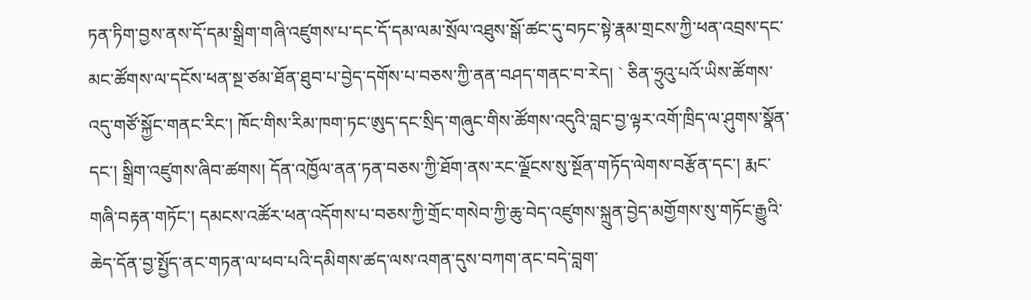ཏན་ཏིག་བྱས་ནས་དོ་དམ་སྒྲིག་གཞི་འཛུགས་པ་དང་དོ་དམ་ལམ་སྲོལ་འཐུས་སྒོ་ཚང་དུ་བཏང་སྟེ་རྣམ་གྲངས་ཀྱི་ཕན་འབྲས་དང་མང་ཚོགས་ལ་དངོས་ཕན་སྔ་ཙམ་ཐོན་ཐུབ་པ་བྱེད་དགོས་པ་བཅས་ཀྱི་ནན་བཤད་གནང་བ་རེད། ` ཅིན་ཧྲུའུ་པའོ་ཡིས་ཚོགས་འདུ་གཙོ་སྐྱོང་གནང་རིང་། ཁོང་གིས་རིམ་ཁག་ཏང་ཨུད་དང་སྲིད་གཞུང་གིས་ཚོགས་འདུའི་བླང་བྱ་ལྟར་འགོ་ཁྲིད་ལ་ཤུགས་སྣོན་དང་། སྒྲིག་འཛུགས་ཞིབ་ཚགས། དོན་འཁྱོལ་ནན་ཏན་བཅས་ཀྱི་ཐོག་ནས་རང་ལྗོངས་སུ་སྔོན་གཏོད་ལེགས་བརྩོན་དང་། རྨང་གཞི་བརྟན་གཏོང་། དམངས་འཚོར་ཕན་འདོགས་པ་བཅས་ཀྱི་གྲོང་གསེབ་ཀྱི་ཆུ་བེད་འཛུགས་སྐྲུན་བྱེད་མགྱོགས་སུ་གཏོང་རྒྱུའི་ཆེད་དོན་བྱ་སྤྱོད་ནང་གཏན་ལ་ཕབ་པའི་དམིགས་ཚད་ལས་འགན་དུས་བཀག་ནང་བདེ་བླག་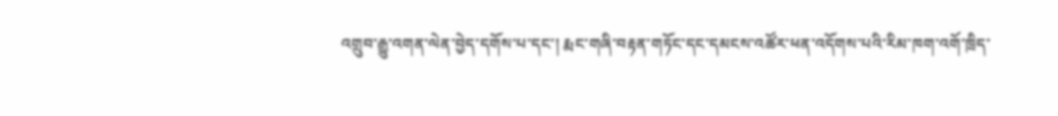འགྲུབ་རྒྱུ་འགན་ལེན་བྱེད་དགོས་པ་དང་། རྨང་གཞི་བརྟན་གཏོང་དང་དམངས་འཚོར་ཕན་འདོགས་པའི་རིམ་ཁག་འགོ་ཁྲིད་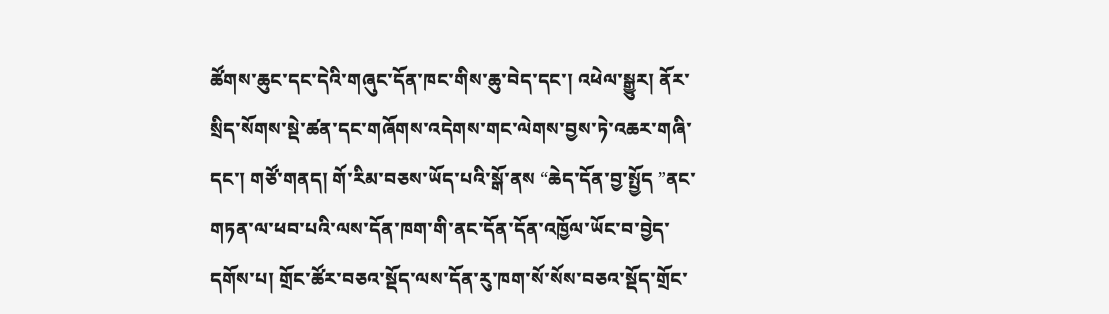ཚོགས་ཆུང་དང་དེའི་གཞུང་དོན་ཁང་གིས་ཆུ་བེད་དང་། འཕེལ་སྒྱུར། ནོར་སྲིད་སོགས་སྡེ་ཚན་དང་གཞོགས་འདེགས་གང་ལེགས་བྱས་ཏེ་འཆར་གཞི་དང་། གཙོ་གནད། གོ་རིམ་བཅས་ཡོད་པའི་སྒོ་ནས “ཆེད་དོན་བྱ་སྤྱོད ”ནང་གཏན་ལ་ཕབ་པའི་ལས་དོན་ཁག་གི་ནང་དོན་དོན་འཁྱོལ་ཡོང་བ་བྱེད་དགོས་པ། གྲོང་ཚོར་བཅའ་སྡོད་ལས་དོན་རུ་ཁག་སོ་སོས་བཅའ་སྡོད་གྲོང་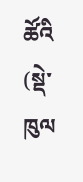ཚོའི (སྡེ་ཁུལ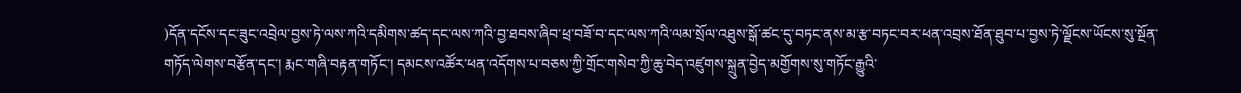)དོན་དངོས་དང་ཟུང་འབྲེལ་བྱས་ཏེ་ལས་ཀའི་དམིགས་ཚད་དང་ལས་ཀའི་བྱ་ཐབས་ཞིབ་ཕྲ་བཟོ་བ་དང་ལས་ཀའི་ལམ་སྲོལ་འཐུས་སྒོ་ཚང་དུ་བཏང་ནས་མ་རྩ་བཏང་བར་ཕན་འབྲས་ཐོན་ཐུབ་པ་བྱས་ཏེ་ལྗོངས་ཡོངས་སུ་སྔོན་གཏོད་ལེགས་བརྩོན་དང་། རྨང་གཞི་བརྟན་གཏོང་། དམངས་འཚོར་ཕན་འདོགས་པ་བཅས་ཀྱི་གྲོང་གསེབ་ཀྱི་ཆུ་བེད་འཛུགས་སྐྲུན་བྱེད་མགྱོགས་སུ་གཏོང་རྒྱུའི་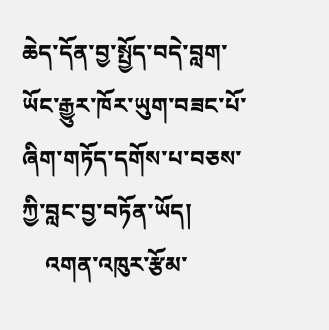ཆེད་དོན་བྱ་སྤྱོད་བདེ་བླག་ཡོང་རྒྱུར་ཁོར་ཡུག་བཟང་པོ་ཞིག་གཏོད་དགོས་པ་བཅས་ཀྱི་བླང་བྱ་བཏོན་ཡོད།
    འགན་འཁུར་རྩོམ་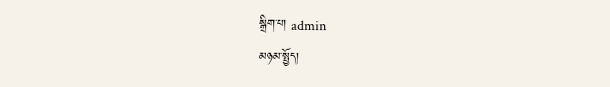སྒྲིག་པ། admin
མཉམ་སྤྱོད།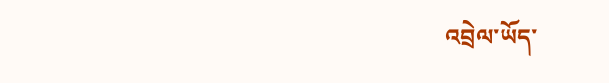འབྲེལ་ཡོད་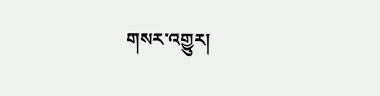གསར་འགྱུར།